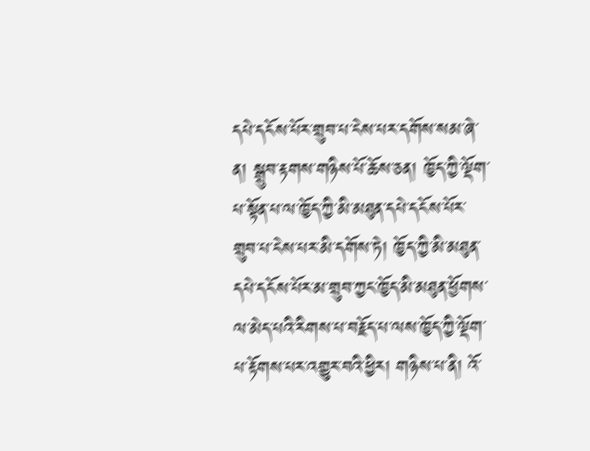དཔེ་དངོས་པོར་གྲུབ་པ་ངེས་པར་དགོས་སམ་ཞེ་ན། སྒྲུབ་རྟགས་གཉིས་པོ་ཆོས་ཅན། ཁྱོད་ཀྱི་ལྡོག་པ་སྟོན་པ་ལ་ཁྱོད་ཀྱི་མི་མཐུན་དཔེ་དངོས་པོར་གྲུབ་པ་ངེས་པར་མི་དགོས་ཏེ། ཁྱོད་ཀྱི་མི་མཐུན་དཔེ་དངོས་པོར་མ་གྲུབ་ཀྱང་ཁྱོད་མི་མཐུན་ཕྱོགས་ལ་མེད་པའི་རིགས་པ་བརྗོད་པ་ལས་ཁྱོད་ཀྱི་ལྡོག་པ་རྟོགས་པར་འགྱུར་བའི་ཕྱིར། གཉིས་པ་ནི། འོ་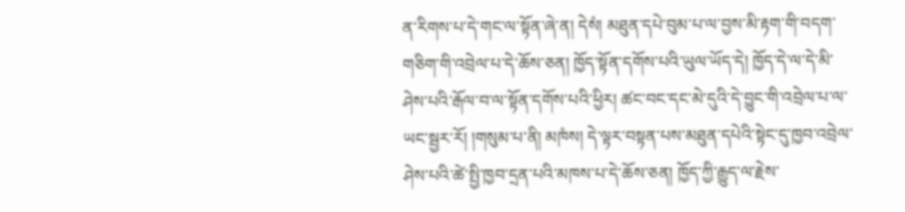ན་རིགས་པ་དེ་གང་ལ་སྟོན་ཞེ་ན། དེསཾ། མཐུན་དཔེ་བུམ་པ་ལ་བྱས་མི་རྟག་གི་བདག་གཅིག་གི་འབྲེལ་པ་དེ་ཆོས་ཅན། ཁྱོད་སྟོན་དགོས་པའི་ཡུལ་ཡོད་དེ། ཁྱོད་དེ་ལ་དེ་མི་ཤེས་པའི་རྒོལ་བ་ལ་སྟོན་དགོས་པའི་ཕྱིར། ཚང་བང་དང་མེ་དུའི་དེ་བྱུང་གི་འབྲེལ་པ་ལ་ཡང་སྦྱར་རོ། །གསུམ་པ་ནི། མཁཾས། དེ་ལྟར་བསྟན་པས་མཐུན་དཔེའི་སྟེང་དུ་ཁྱབ་འབྲེལ་ཤེས་པའི་ཚེ་སྤྱི་ཁྱབ་དྲན་པའི་མཁས་པ་དེ་ཆོས་ཅན། ཁྱོད་ཀྱི་རྒྱུད་ལ་རྗེས་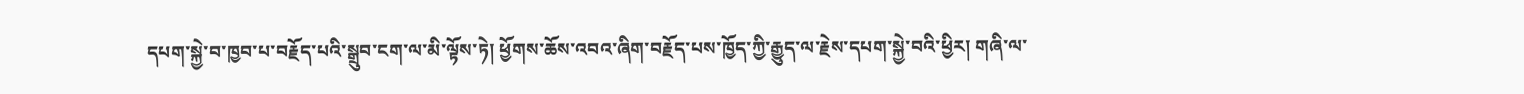དཔག་སྐྱེ་བ་ཁྱབ་པ་བརྗོད་པའི་སྒྲུབ་ངག་ལ་མི་ལྟོས་ཏེ། ཕྱོགས་ཆོས་འབའ་ཞིག་བརྗོད་པས་ཁྱོད་ཀྱི་རྒྱུད་ལ་རྗེས་དཔག་སྐྱེ་བའི་ཕྱིར། གཞི་ལ་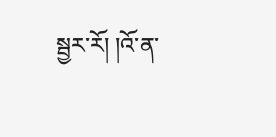སྦྱར་རོ། །འོ་ན་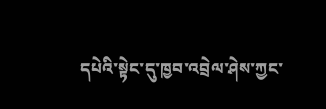དཔེའི་སྟེང་དུ་ཁྱབ་འབྲེལ་ཤེས་ཀྱང་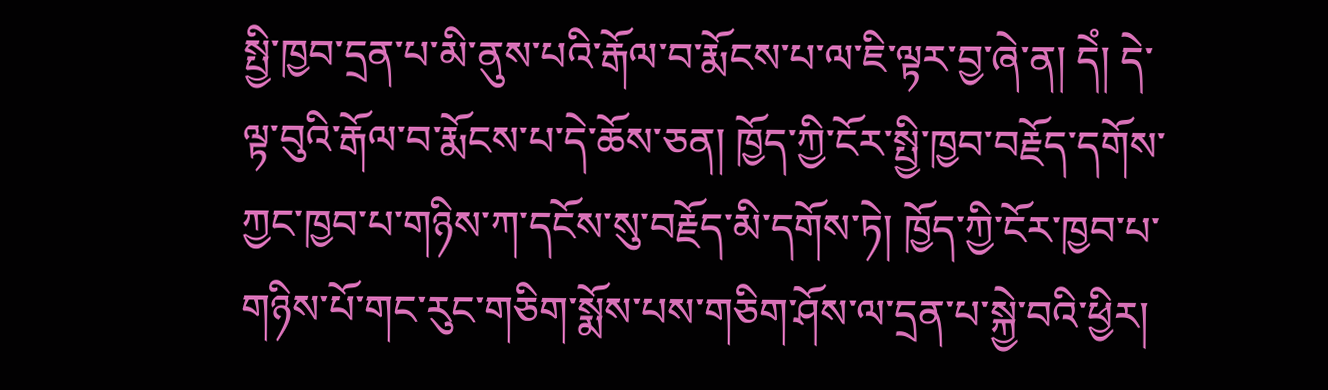སྤྱི་ཁྱབ་དྲན་པ་མི་ནུས་པའི་རྒོལ་བ་རྨོངས་པ་ལ་ཇི་ལྟར་བྱ་ཞེ་ན། དེཾ། དེ་ལྟ་བུའི་རྒོལ་བ་རྨོངས་པ་དེ་ཆོས་ཅན། ཁྱོད་ཀྱི་ངོར་སྤྱི་ཁྱབ་བརྗོད་དགོས་ཀྱང་ཁྱབ་པ་གཉིས་ཀ་དངོས་སུ་བརྗོད་མི་དགོས་ཏེ། ཁྱོད་ཀྱི་ངོར་ཁྱབ་པ་གཉིས་པོ་གང་རུང་གཅིག་སྨོས་པས་གཅིག་ཤོས་ལ་དྲན་པ་སྐྱེ་བའི་ཕྱིར།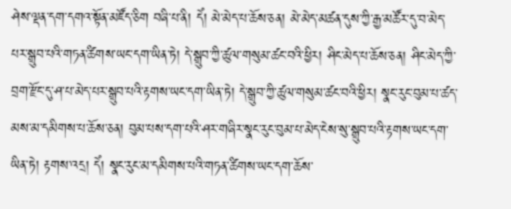ཤེས་ལྡན་དག་དགའ་སྟོན་མཛོད་ཅིག བཞི་པ་ནི། དེཾ། མེ་མེད་པ་ཆོས་ཅན། མེ་མེད་མཚན་དུས་ཀྱི་རྒྱ་མཚོར་དུ་བ་མེད་པར་སྒྲུབ་པའི་གཏན་ཚིགས་ཡང་དག་ཡིན་ཏེ། དེ་སྒྲུབ་ཀྱི་ཚུལ་གསུམ་ཚང་བའི་ཕྱིར། ཤིང་མེད་པ་ཆོས་ཅན། ཤིང་མེད་ཀྱི་བྲག་རྫོང་དུ་ཤ་པ་མེད་པར་སྒྲུབ་པའི་རྟགས་ཡང་དག་ཡིན་ཏེ། དེ་སྒྲུབ་ཀྱི་ཚུལ་གསུམ་ཚང་བའི་ཕྱིར། སྣང་རུང་བུམ་པ་ཚད་མས་མ་དམིགས་པ་ཆོས་ཅན། བུམ་པས་དག་པའི་ཤར་གཞིར་སྣང་རུང་བུམ་པ་མེད་ངེས་སུ་སྒྲུབ་པའི་རྟགས་ཡང་དག་ཡིན་ཏེ། རྟགས་འདྲ། དེཾ། སྣང་རུང་མ་དམིགས་པའི་གཏན་ཚིགས་ཡང་དག་ཆོས་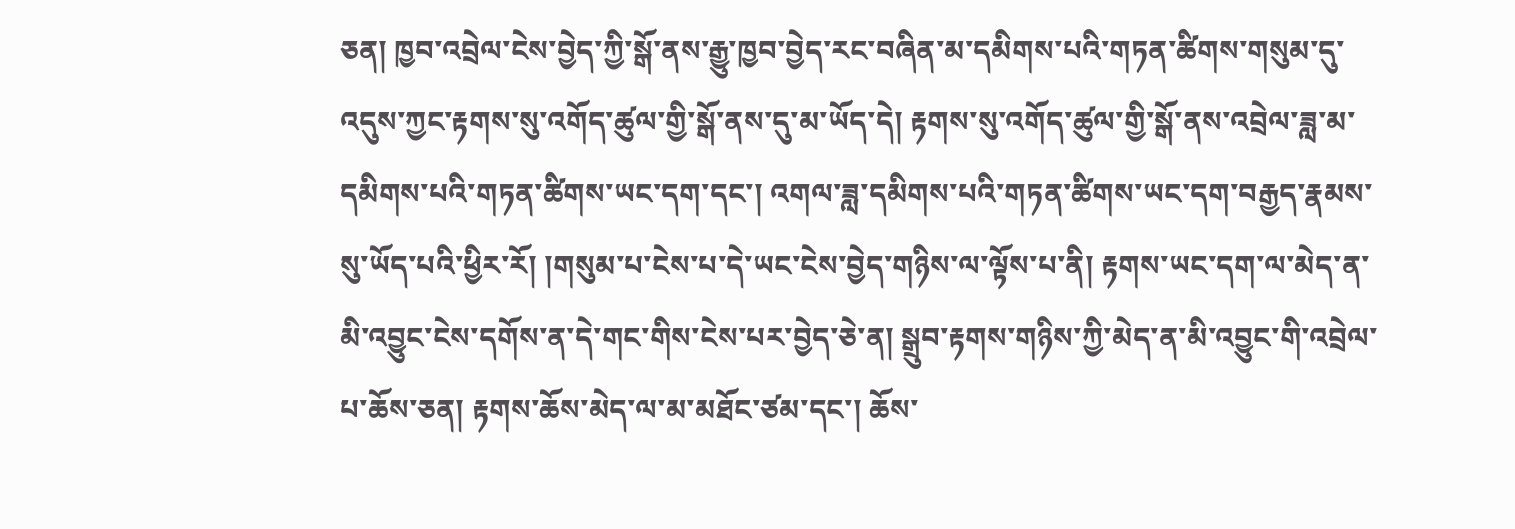ཅན། ཁྱབ་འབྲེལ་ངེས་བྱེད་ཀྱི་སྒོ་ནས་རྒྱུ་ཁྱབ་བྱེད་རང་བཞིན་མ་དམིགས་པའི་གཏན་ཚིགས་གསུམ་དུ་འདུས་ཀྱང་རྟགས་སུ་འགོད་ཚུལ་གྱི་སྒོ་ནས་དུ་མ་ཡོད་དེ། རྟགས་སུ་འགོད་ཚུལ་གྱི་སྒོ་ནས་འབྲེལ་ཟླ་མ་དམིགས་པའི་གཏན་ཚིགས་ཡང་དག་དང་། འགལ་ཟླ་དམིགས་པའི་གཏན་ཚིགས་ཡང་དག་བརྒྱད་རྣམས་སུ་ཡོད་པའི་ཕྱིར་རོ། །གསུམ་པ་ངེས་པ་དེ་ཡང་ངེས་བྱེད་གཉིས་ལ་ལྟོས་པ་ནི། རྟགས་ཡང་དག་ལ་མེད་ན་མི་འབྱུང་ངེས་དགོས་ན་དེ་གང་གིས་ངེས་པར་བྱེད་ཅེ་ན། སྒྲུབ་རྟགས་གཉིས་ཀྱི་མེད་ན་མི་འབྱུང་གི་འབྲེལ་པ་ཆོས་ཅན། རྟགས་ཆོས་མེད་ལ་མ་མཐོང་ཙམ་དང་། ཆོས་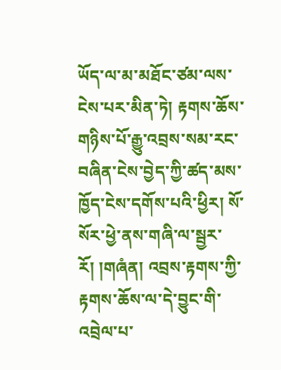ཡོད་ལ་མ་མཐོང་ཙམ་ལས་ངེས་པར་མིན་ཏེ། རྟགས་ཆོས་གཉིས་པོ་རྒྱུ་འབྲས་སམ་རང་བཞིན་ངེས་བྱེད་ཀྱི་ཚད་མས་ཁྱོད་ངེས་དགོས་པའི་ཕྱིར། སོ་སོར་ཕྱེ་ནས་གཞི་ལ་སྦྱར་རོ། །གཞཾན། འབྲས་རྟགས་ཀྱི་རྟགས་ཆོས་ལ་དེ་བྱུང་གི་འབྲེལ་པ་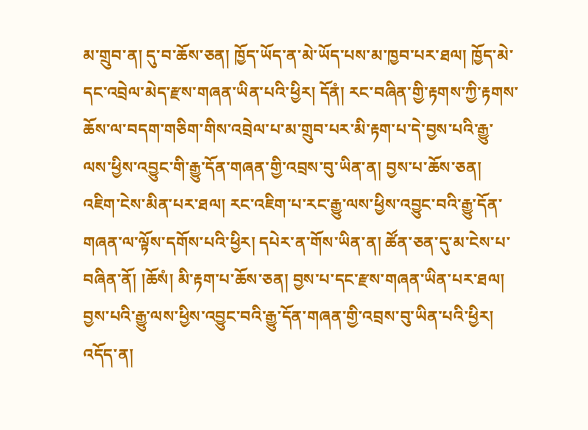མ་གྲུབ་ན། དུ་བ་ཆོས་ཅན། ཁྱོད་ཡོད་ན་མེ་ཡོད་པས་མ་ཁྱབ་པར་ཐལ། ཁྱོད་མེ་དང་འབྲེལ་མེད་རྫས་གཞན་ཡིན་པའི་ཕྱིར། དོནཾ། རང་བཞིན་གྱི་རྟགས་ཀྱི་རྟགས་ཆོས་ལ་བདག་གཅིག་གིས་འབྲེལ་པ་མ་གྲུབ་པར་མི་རྟག་པ་དེ་བྱས་པའི་རྒྱུ་ལས་ཕྱིས་འབྱུང་གི་རྒྱུ་དོན་གཞན་གྱི་འབྲས་བུ་ཡིན་ན། བྱས་པ་ཆོས་ཅན། འཇིག་ངེས་མིན་པར་ཐལ། རང་འཇིག་པ་རང་རྒྱུ་ལས་ཕྱིས་འབྱུང་བའི་རྒྱུ་དོན་གཞན་ལ་ལྟོས་དགོས་པའི་ཕྱིར། དཔེར་ན་གོས་ཡིན་ན། ཚོན་ཅན་དུ་མ་ངེས་པ་བཞིན་ནོ། །ཆོསཾ། མི་རྟག་པ་ཆོས་ཅན། བྱས་པ་དང་རྫས་གཞན་ཡིན་པར་ཐལ། བྱས་པའི་རྒྱུ་ལས་ཕྱིས་འབྱུང་བའི་རྒྱུ་དོན་གཞན་གྱི་འབྲས་བུ་ཡིན་པའི་ཕྱིར། འདོད་ན།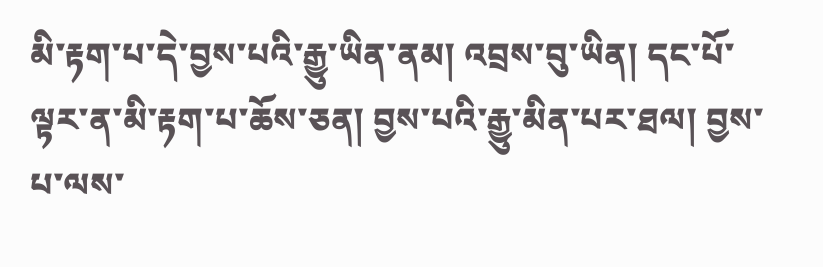མི་རྟག་པ་དེ་བྱས་པའི་རྒྱུ་ཡིན་ནམ། འབྲས་བུ་ཡིན། དང་པོ་ལྟར་ན་མི་རྟག་པ་ཆོས་ཅན། བྱས་པའི་རྒྱུ་མིན་པར་ཐལ། བྱས་པ་ལས་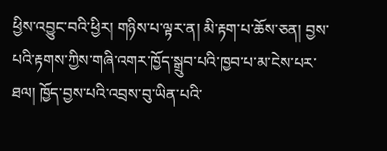ཕྱིས་འབྱུང་བའི་ཕྱིར། གཉིས་པ་ལྟར་ན། མི་རྟག་པ་ཆོས་ཅན། བྱས་པའི་རྟགས་ཀྱིས་གཞི་འགར་ཁྱོད་སྒྲུབ་པའི་ཁྱབ་པ་མ་ངེས་པར་ཐལ། ཁྱོད་བྱས་པའི་འབྲས་བུ་ཡིན་པའི་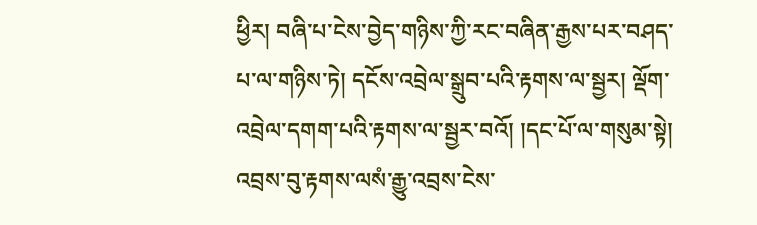ཕྱིར། བཞི་པ་ངེས་བྱེད་གཉིས་ཀྱི་རང་བཞིན་རྒྱས་པར་བཤད་པ་ལ་གཉིས་ཏེ། དངོས་འབྲེལ་སྒྲུབ་པའི་རྟགས་ལ་སྦྱར། ལྡོག་འབྲེལ་དགག་པའི་རྟགས་ལ་སྦྱར་བའོ། །དང་པོ་ལ་གསུམ་སྟེ། འབྲས་བུ་རྟགས་ལསཾ་རྒྱུ་འབྲས་ངེས་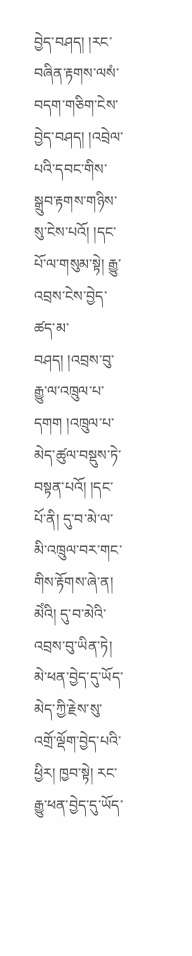བྱེད་བཤད། །རང་བཞིན་རྟགས་ལསཾ་བདག་གཅིག་ངེས་བྱེད་བཤད། །འབྲེལ་པའི་དབང་གིས་སྒྲུབ་རྟགས་གཉིས་སུ་ངེས་པའོ། །དང་པོ་ལ་གསུམ་སྟེ། རྒྱུ་འབྲས་ངེས་བྱེད་ཚད་མ་བཤད། །འབྲས་བུ་རྒྱུ་ལ་འཁྲུལ་པ་དགག །འཁྲུལ་པ་མེད་ཚུལ་བསྡུས་ཏེ་བསྟན་པའོ། །དང་པོ་ནི། དུ་བ་མེ་ལ་མི་འཁྲུལ་བར་གང་གིས་རྟོགས་ཞེ་ན། མེཾའི། དུ་བ་མེའི་འབྲས་བུ་ཡིན་ཏེ། མེ་ཕན་བྱེད་དུ་ཡོད་མེད་ཀྱི་རྗེས་སུ་འགྲོ་ལྡོག་བྱེད་པའི་ཕྱིར། ཁྱབ་སྟེ། རང་རྒྱུ་ཕན་བྱེད་དུ་ཡོད་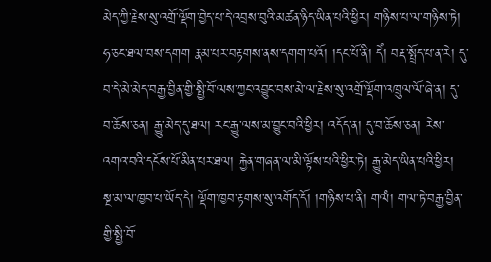མེད་ཀྱི་རྗེས་སུ་འགྲོ་ལྡོག་བྱེད་པ་དེ་འབྲས་བུའི་མཚན་ཉིད་ཡིན་པའི་ཕྱིར། གཉིས་པ་ལ་གཉིས་ཏེ། ཧ་ཅང་ཐལ་བས་དགག རྣམ་པར་བརྟགས་ནས་དགག་པའོ། །དང་པོ་ནི། དེཾ། བརྡ་སྤྲོད་པ་ན་རེ། དུ་བ་དེ་མེ་མེད་བརྒྱ་བྱིན་གྱི་སྤྱི་བོ་ལས་ཀྱང་འབྱུང་བས་མེ་ལ་རྗེས་སུ་འགྲོ་ལྡོག་འཁྲུལ་ལོ་ཞེ་ན། དུ་བ་ཆོས་ཅན། རྒྱུ་མེད་དུ་ཐལ། རང་རྒྱུ་ལས་མ་བྱུང་བའི་ཕྱིར། འདོད་ན། དུ་བ་ཆོས་ཅན། རེས་འགའ་བའི་དངོས་པོ་མིན་པར་ཐལ། རྐྱེན་གཞན་ལ་མི་ལྟོས་པའི་ཕྱིར་ཏེ། རྒྱུ་མེད་ཡིན་པའི་ཕྱིར། སྔ་མ་ལ་ཁྱབ་པ་ཡོད་དེ། ལྡོག་ཁྱབ་རྟགས་སུ་འགོད་དོ། །གཉིས་པ་ནི། གལཾ། གལ་ཏེ་བརྒྱ་བྱིན་གྱི་སྤྱི་བོ་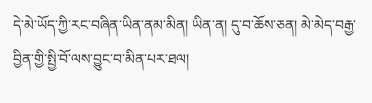དེ་མེ་ཡོད་ཀྱི་རང་བཞིན་ཡིན་ནམ་མིན། ཡིན་ན། དུ་བ་ཆོས་ཅན། མེ་མེད་བརྒྱ་བྱིན་གྱི་སྤྱི་བོ་ལས་བྱུང་བ་མིན་པར་ཐལ།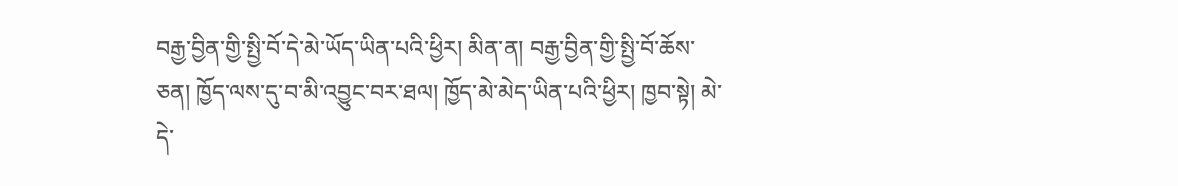བརྒྱ་བྱིན་གྱི་སྤྱི་བོ་དེ་མེ་ཡོད་ཡིན་པའི་ཕྱིར། མིན་ན། བརྒྱ་བྱིན་གྱི་སྤྱི་བོ་ཆོས་ཅན། ཁྱོད་ལས་དུ་བ་མི་འབྱུང་བར་ཐལ། ཁྱོད་མེ་མེད་ཡིན་པའི་ཕྱིར། ཁྱབ་སྟེ། མེ་དེ་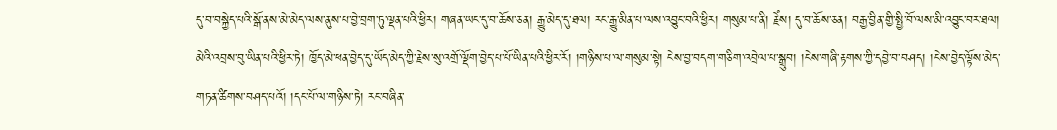དུ་བ་བསྐྱེད་པའི་སྒོ་ནས་མེ་མེད་ལས་ནུས་པ་བྱེ་བྲག་ཏུ་ལྡན་པའི་ཕྱིར། གཞན་ཡང་དུ་བ་ཆོས་ཅན། རྒྱུ་མེད་དུ་ཐལ། རང་རྒྱུ་མིན་པ་ལས་འབྱུང་བའི་ཕྱིར། གསུམ་པ་ནི། རྗེཾས། དུ་བ་ཆོས་ཅན། བརྒྱ་བྱིན་གྱི་སྤྱི་བོ་ལས་མི་འབྱུང་བར་ཐལ། མེའི་འབྲས་བུ་ཡིན་པའི་ཕྱིར་ཏེ། ཁྱོད་མེ་ཕན་བྱེད་དུ་ཡོད་མེད་ཀྱི་རྗེས་སུ་འགྲོ་ལྡོག་བྱེད་པ་པོ་ཡིན་པའི་ཕྱིར་རོ། །གཉིས་པ་ལ་གསུམ་སྟེ། ངེས་བྱ་བདག་གཅིག་འབྲེལ་པ་སྒྲུབ། །ངེས་གཞི་རྟགས་ཀྱི་དབྱེ་བ་བཤད། །ངེས་བྱེད་ལྟོས་མེད་གཏན་ཚིགས་བཤད་པའོ། །དང་པོ་ལ་གཉིས་ཏེ། རང་བཞིན་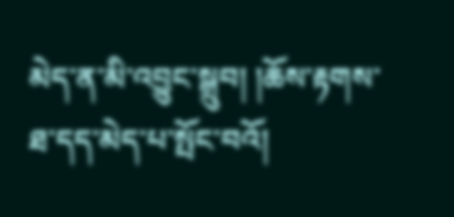མེད་ན་མི་འབྱུང་སྒྲུབ། །ཆོས་རྟགས་ཐ་དད་མེད་པ་སྤོང་བའོ།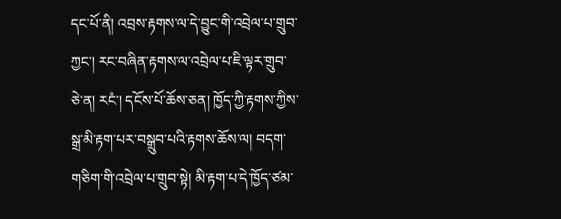དང་པོ་ནི། འབྲས་རྟགས་ལ་དེ་བྱུང་གི་འབྲེལ་པ་གྲུབ་ཀྱང་། རང་བཞིན་རྟགས་ལ་འབྲེལ་པ་ཇི་ལྟར་གྲུབ་ཅེ་ན། རངཾ་། དངོས་པོ་ཆོས་ཅན། ཁྱོད་ཀྱི་རྟགས་ཀྱིས་སྒྲ་མི་རྟག་པར་བསྒྲུབ་པའི་རྟགས་ཆོས་ལ། བདག་གཅིག་གི་འབྲེལ་པ་གྲུབ་སྟེ། མི་རྟག་པ་དེ་ཁྱོད་ཙམ་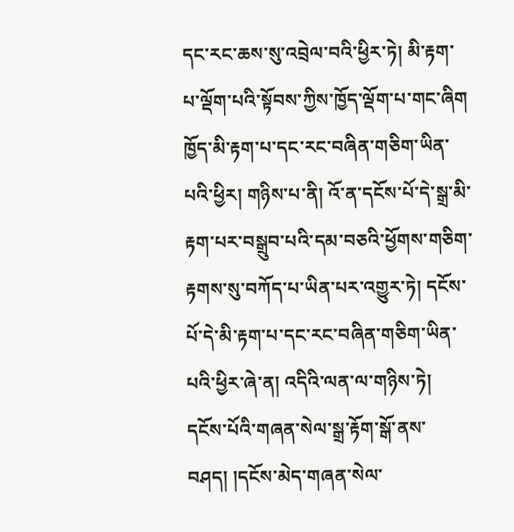དང་རང་ཆས་སུ་འབྲེལ་བའི་ཕྱིར་ཏེ། མི་རྟག་པ་ལྡོག་པའི་སྟོབས་ཀྱིས་ཁྱོད་ལྡོག་པ་གང་ཞིག ཁྱོད་མི་རྟག་པ་དང་རང་བཞིན་གཅིག་ཡིན་པའི་ཕྱིར། གཉིས་པ་ནི། འོ་ན་དངོས་པོ་དེ་སྒྲ་མི་རྟག་པར་བསྒྲུབ་པའི་དམ་བཅའི་ཕྱོགས་གཅིག་རྟགས་སུ་བཀོད་པ་ཡིན་པར་འགྱུར་ཏེ། དངོས་པོ་དེ་མི་རྟག་པ་དང་རང་བཞིན་གཅིག་ཡིན་པའི་ཕྱིར་ཞེ་ན། འདིའི་ལན་ལ་གཉིས་ཏེ། དངོས་པོའི་གཞན་སེལ་སྒྲ་རྟོག་སྒོ་ནས་བཤད། །དངོས་མེད་གཞན་སེལ་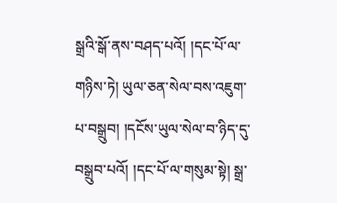སྒྲའི་སྒོ་ནས་བཤད་པའོ། །དང་པོ་ལ་གཉིས་ཏེ། ཡུལ་ཅན་སེལ་བས་འཇུག་པ་བསྒྲུབ། །དངོས་ཡུལ་སེལ་བ་ཉིད་དུ་བསྒྲུབ་པའོ། །དང་པོ་ལ་གསུམ་སྟེ། སྒྲ་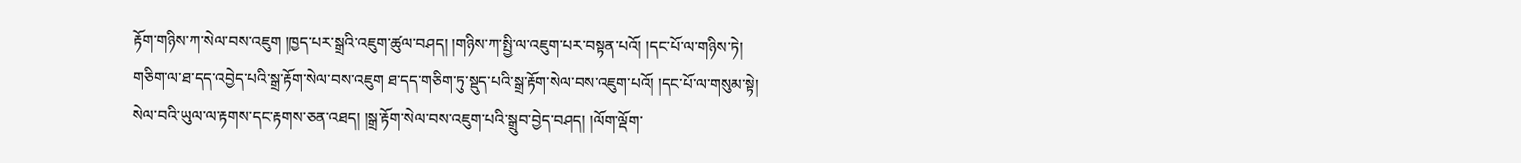རྟོག་གཉིས་ཀ་སེལ་བས་འཇུག །ཁྱད་པར་སྒྲའི་འཇུག་ཚུལ་བཤད། །གཉིས་ཀ་སྤྱི་ལ་འཇུག་པར་བསྟན་པའོ། །དང་པོ་ལ་གཉིས་ཏེ། གཅིག་ལ་ཐ་དད་འབྱེད་པའི་སྒྲ་རྟོག་སེལ་བས་འཇུག ཐ་དད་གཅིག་ཏུ་སྡུད་པའི་སྒྲ་རྟོག་སེལ་བས་འཇུག་པའོ། །དང་པོ་ལ་གསུམ་སྟེ། སེལ་བའི་ཡུལ་ལ་རྟགས་དང་རྟགས་ཅན་འཐད། །སྒྲ་རྟོག་སེལ་བས་འཇུག་པའི་སྒྲུབ་བྱེད་བཤད། །ལོག་ལྡོག་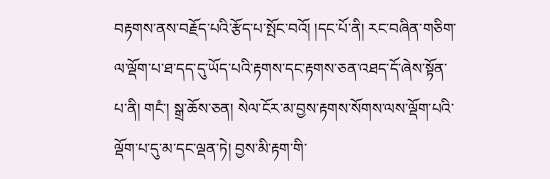བརྟགས་ནས་བརྗོད་པའི་རྩོད་པ་སྤོང་བའོ། །དང་པོ་ནི། རང་བཞིན་གཅིག་ལ་ལྡོག་པ་ཐ་དད་དུ་ཡོད་པའི་རྟགས་དང་རྟགས་ཅན་འཐད་དོ་ཞེས་སྟོན་པ་ནི། གངཾ་། སྒྲ་ཆོས་ཅན། སེལ་ངོར་མ་བྱས་རྟགས་སོགས་ལས་ལྡོག་པའི་ལྡོག་པ་དུ་མ་དང་ལྡན་ཏེ། བྱས་མི་རྟག་གི་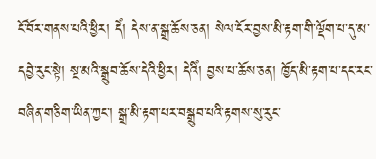ངོ་བོར་གནས་པའི་ཕྱིར། དེཾ། དེས་ན་སྒྲ་ཆོས་ཅན། སེལ་ངོར་བྱས་མི་རྟག་གི་ལྡོག་པ་དུ་མ་དབྱེ་རུང་སྟེ། སྔ་མའི་སྒྲུབ་ཆོས་དེའི་ཕྱིར། དེའིཾ། བྱས་པ་ཆོས་ཅན། ཁྱོད་མི་རྟག་པ་དང་རང་བཞིན་གཅིག་ཡིན་ཀྱང་། སྒྲ་མི་རྟག་པར་བསྒྲུབ་པའི་རྟགས་སུ་རུང་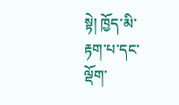སྟེ། ཁྱོད་མི་རྟག་པ་དང་ལྡོག་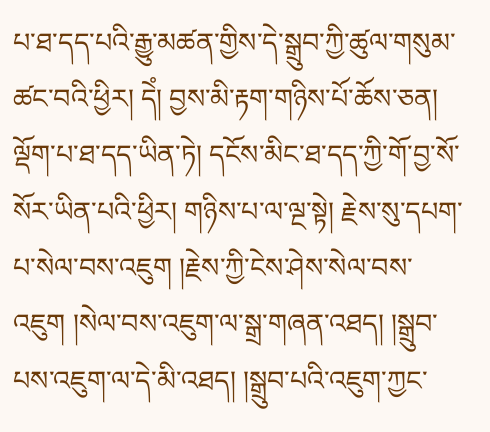པ་ཐ་དད་པའི་རྒྱུ་མཚན་གྱིས་དེ་སྒྲུབ་ཀྱི་ཚུལ་གསུམ་ཚང་བའི་ཕྱིར། དེཾ། བྱས་མི་རྟག་གཉིས་པོ་ཆོས་ཅན། ལྡོག་པ་ཐ་དད་ཡིན་ཏེ། དངོས་མིང་ཐ་དད་ཀྱི་གོ་བྱ་སོ་སོར་ཡིན་པའི་ཕྱིར། གཉིས་པ་ལ་ལྔ་སྟེ། རྗེས་སུ་དཔག་པ་སེལ་བས་འཇུག །རྗེས་ཀྱི་ངེས་ཤེས་སེལ་བས་འཇུག །སེལ་བས་འཇུག་ལ་སྒྲ་གཞན་འཐད། །སྒྲུབ་པས་འཇུག་ལ་དེ་མི་འཐད། །སྒྲུབ་པའི་འཇུག་ཀྱང་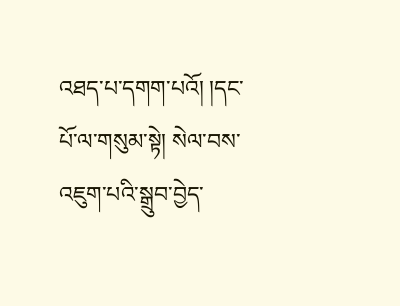འཐད་པ་དགག་པའོ། །དང་པོ་ལ་གསུམ་སྟེ། སེལ་བས་འཇུག་པའི་སྒྲུབ་བྱེད་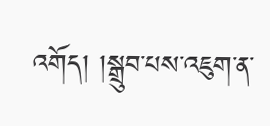འགོད། །སྒྲུབ་པས་འཇུག་ན་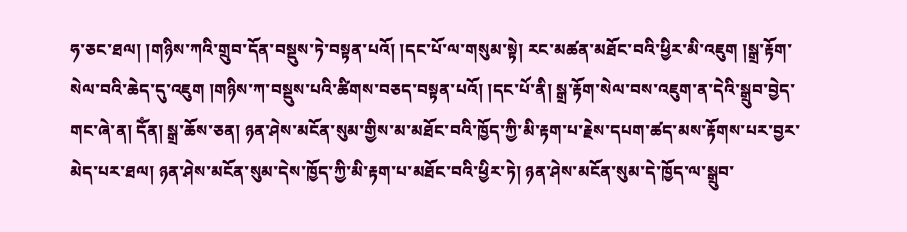ཧ་ཅང་ཐལ། །གཉིས་ཀའི་གྲུབ་དོན་བསྡུས་ཏེ་བསྟན་པའོ། །དང་པོ་ལ་གསུམ་སྟེ། རང་མཚན་མཐོང་བའི་ཕྱིར་མི་འཇུག །སྒྲ་རྟོག་སེལ་བའི་ཆེད་དུ་འཇུག །གཉིས་ཀ་བསྡུས་པའི་ཚིགས་བཅད་བསྟན་པའོ། །དང་པོ་ནི། སྒྲ་རྟོག་སེལ་བས་འཇུག་ན་དེའི་སྒྲུབ་བྱེད་གང་ཞེ་ན། དོཾན། སྒྲ་ཆོས་ཅན། ཉན་ཤེས་མངོན་སུམ་གྱིས་མ་མཐོང་བའི་ཁྱོད་ཀྱི་མི་རྟག་པ་རྗེས་དཔག་ཚད་མས་རྟོགས་པར་བྱར་མེད་པར་ཐལ། ཉན་ཤེས་མངོན་སུམ་དེས་ཁྱོད་ཀྱི་མི་རྟག་པ་མཐོང་བའི་ཕྱིར་ཏེ། ཉན་ཤེས་མངོན་སུམ་དེ་ཁྱོད་ལ་སྒྲུབ་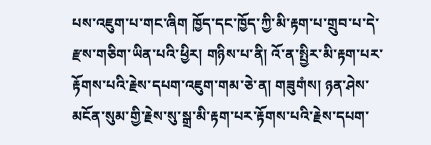པས་འཇུག་པ་གང་ཞིག ཁྱོད་དང་ཁྱོད་ཀྱི་མི་རྟག་པ་གྲུབ་པ་དེ་རྫས་གཅིག་ཡིན་པའི་ཕྱིར། གཉིས་པ་ནི། འོ་ན་སྤྱིར་མི་རྟག་པར་རྟོགས་པའི་རྗེས་དཔག་འཇུག་གམ་ཅེ་ན། གཟུགཾས། ཉན་ཤེས་མངོན་སུམ་གྱི་རྗེས་སུ་སྒྲ་མི་རྟག་པར་རྟོགས་པའི་རྗེས་དཔག་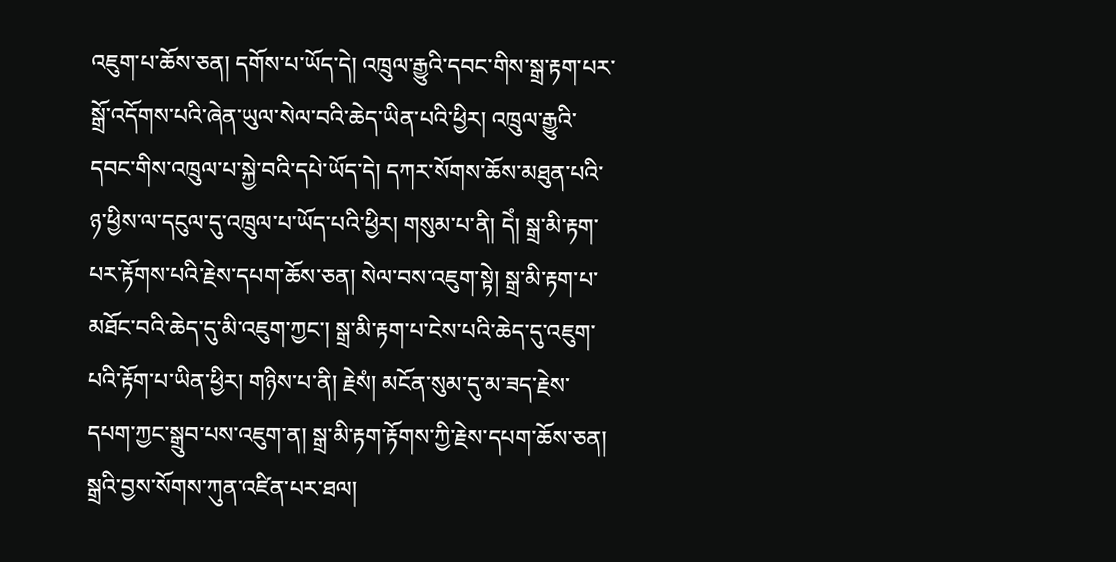འཇུག་པ་ཆོས་ཅན། དགོས་པ་ཡོད་དེ། འཁྲུལ་རྒྱུའི་དབང་གིས་སྒྲ་རྟག་པར་སྒྲོ་འདོགས་པའི་ཞེན་ཡུལ་སེལ་བའི་ཆེད་ཡིན་པའི་ཕྱིར། འཁྲུལ་རྒྱུའི་དབང་གིས་འཁྲུལ་པ་སྐྱེ་བའི་དཔེ་ཡོད་དེ། དཀར་སོགས་ཆོས་མཐུན་པའི་ཉ་ཕྱིས་ལ་དངུལ་དུ་འཁྲུལ་པ་ཡོད་པའི་ཕྱིར། གསུམ་པ་ནི། དེཾ། སྒྲ་མི་རྟག་པར་རྟོགས་པའི་རྗེས་དཔག་ཆོས་ཅན། སེལ་བས་འཇུག་སྟེ། སྒྲ་མི་རྟག་པ་མཐོང་བའི་ཆེད་དུ་མི་འཇུག་ཀྱང་། སྒྲ་མི་རྟག་པ་ངེས་པའི་ཆེད་དུ་འཇུག་པའི་རྟོག་པ་ཡིན་ཕྱིར། གཉིས་པ་ནི། རྗེསཾ། མངོན་སུམ་དུ་མ་ཟད་རྗེས་དཔག་ཀྱང་སྒྲུབ་པས་འཇུག་ན། སྒྲ་མི་རྟག་རྟོགས་ཀྱི་རྗེས་དཔག་ཆོས་ཅན། སྒྲའི་བྱས་སོགས་ཀུན་འཛིན་པར་ཐལ།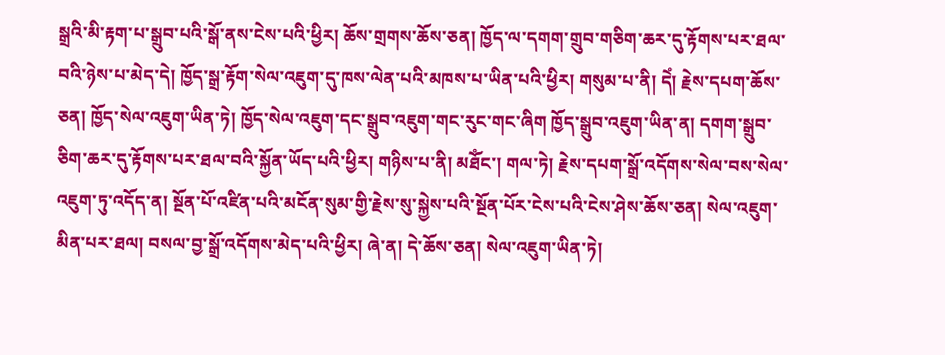སྒྲའི་མི་རྟག་པ་སྒྲུབ་པའི་སྒོ་ནས་ངེས་པའི་ཕྱིར། ཆོས་གྲགས་ཆོས་ཅན། ཁྱོད་ལ་དགག་གྲུབ་གཅིག་ཆར་དུ་རྟོགས་པར་ཐལ་བའི་ཉེས་པ་མེད་དེ། ཁྱོད་སྒྲ་རྟོག་སེལ་འཇུག་དུ་ཁས་ལེན་པའི་མཁས་པ་ཡིན་པའི་ཕྱིར། གསུམ་པ་ནི། དེཾ། རྗེས་དཔག་ཆོས་ཅན། ཁྱོད་སེལ་འཇུག་ཡིན་ཏེ། ཁྱོད་སེལ་འཇུག་དང་སྒྲུབ་འཇུག་གང་རུང་གང་ཞིག ཁྱོད་སྒྲུབ་འཇུག་ཡིན་ན། དགག་སྒྲུབ་ཅིག་ཆར་དུ་རྟོགས་པར་ཐལ་བའི་སྐྱོན་ཡོད་པའི་ཕྱིར། གཉིས་པ་ནི། མཐོཾང་། གལ་ཏེ། རྗེས་དཔག་སྒྲོ་འདོགས་སེལ་བས་སེལ་འཇུག་ཏུ་འདོད་ན། སྔོན་པོ་འཛིན་པའི་མངོན་སུམ་གྱི་རྗེས་སུ་སྐྱེས་པའི་སྔོན་པོར་ངེས་པའི་ངེས་ཤེས་ཆོས་ཅན། སེལ་འཇུག་མིན་པར་ཐལ། བསལ་བྱ་སྒྲོ་འདོགས་མེད་པའི་ཕྱིར། ཞེ་ན། དེ་ཆོས་ཅན། སེལ་འཇུག་ཡིན་ཏེ།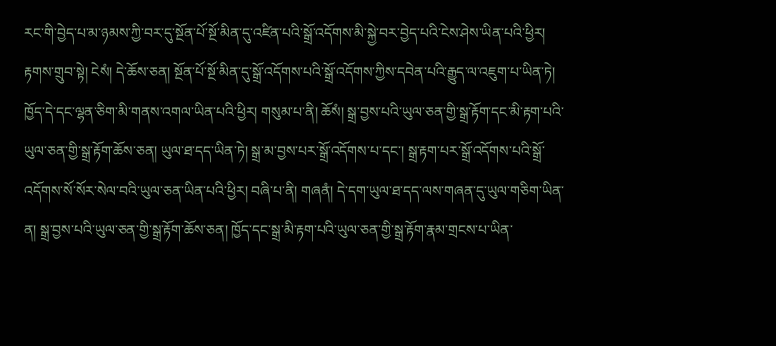རང་གི་བྱེད་པ་མ་ཉམས་ཀྱི་བར་དུ་སྔོན་པོ་སྔོ་མིན་དུ་འཛིན་པའི་སྒྲོ་འདོགས་མི་སྐྱེ་བར་བྱེད་པའི་ངེས་ཤེས་ཡིན་པའི་ཕྱིར། རྟགས་གྲུབ་སྟེ། ངེསཾ། དེ་ཆོས་ཅན། སྔོན་པོ་སྔོ་མིན་དུ་སྒྲོ་འདོགས་པའི་སྒྲོ་འདོགས་ཀྱིས་དབེན་པའི་རྒྱུད་ལ་འཇུག་པ་ཡིན་ཏེ། ཁྱོད་དེ་དང་ལྷན་ཅིག་མི་གནས་འགལ་ཡིན་པའི་ཕྱིར། གསུམ་པ་ནི། ཆོསཾ། སྒྲ་བྱས་པའི་ཡུལ་ཅན་གྱི་སྒྲ་རྟོག་དང་མི་རྟག་པའི་ཡུལ་ཅན་གྱི་སྒྲ་རྟོག་ཆོས་ཅན། ཡུལ་ཐ་དད་ཡིན་ཏེ། སྒྲ་མ་བྱས་པར་སྒྲོ་འདོགས་པ་དང་། སྒྲ་རྟག་པར་སྒྲོ་འདོགས་པའི་སྒྲོ་འདོགས་སོ་སོར་སེལ་བའི་ཡུལ་ཅན་ཡིན་པའི་ཕྱིར། བཞི་པ་ནི། གཞནཾ། དེ་དག་ཡུལ་ཐ་དད་ལས་གཞན་དུ་ཡུལ་གཅིག་ཡིན་ན། སྒྲ་བྱས་པའི་ཡུལ་ཅན་གྱི་སྒྲ་རྟོག་ཆོས་ཅན། ཁྱོད་དང་སྒྲ་མི་རྟག་པའི་ཡུལ་ཅན་གྱི་སྒྲ་རྟོག་རྣམ་གྲངས་པ་ཡིན་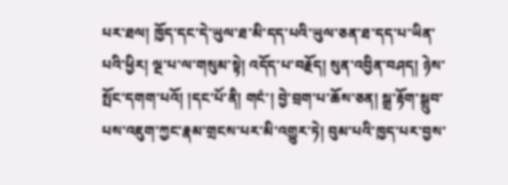པར་ཐལ། ཁྱོད་དང་དེ་ཡུལ་ཐ་མི་དད་པའི་ཡུལ་ཅན་ཐ་དད་པ་ཡིན་པའི་ཕྱིར། ལྔ་པ་ལ་གསུམ་སྟེ། འདོད་པ་བརྗོད། སུན་འབྱིན་བཤད། ཉེས་སྤོང་དགག་པའོ། །དང་པོ་ནི། གངཾ་། བྱེ་བྲག་པ་ཆོས་ཅན། སྒྲ་རྟོག་སྒྲུབ་པས་འཇུག་ཀྱང་རྣམ་གྲངས་པར་མི་འགྱུར་ཏེ། བུམ་པའི་ཁྱད་པར་བྱས་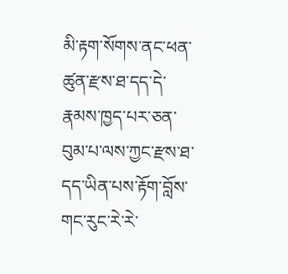མི་རྟག་སོགས་ནང་ཕན་ཚུན་རྫས་ཐ་དད་དེ་རྣམས་ཁྱད་པར་ཅན་བུམ་པ་ལས་ཀྱང་རྫས་ཐ་དད་ཡིན་པས་རྟོག་བློས་གང་རུང་རེ་རེ་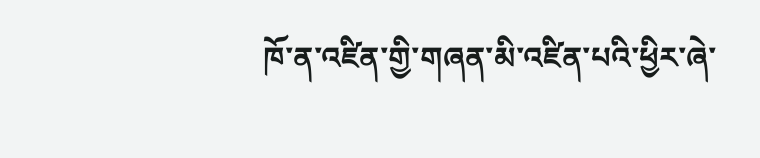ཁོ་ན་འཛིན་གྱི་གཞན་མི་འཛིན་པའི་ཕྱིར་ཞེ་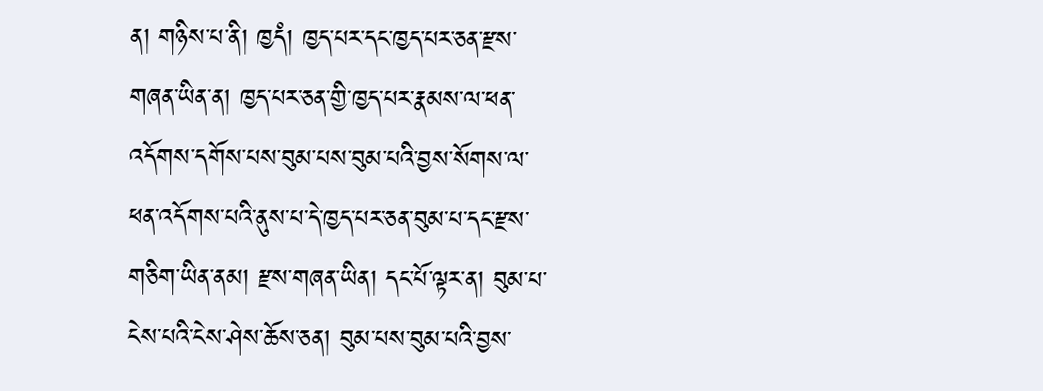ན། གཉིས་པ་ནི། ཁྱདཾ། ཁྱད་པར་དང་ཁྱད་པར་ཅན་རྫས་གཞན་ཡིན་ན། ཁྱད་པར་ཅན་གྱི་ཁྱད་པར་རྣམས་ལ་ཕན་འདོགས་དགོས་པས་བུམ་པས་བུམ་པའི་བྱས་སོགས་ལ་ཕན་འདོགས་པའི་ནུས་པ་དེ་ཁྱད་པར་ཅན་བུམ་པ་དང་རྫས་གཅིག་ཡིན་ནམ། རྫས་གཞན་ཡིན། དང་པོ་ལྟར་ན། བུམ་པ་ངེས་པའི་ངེས་ཤེས་ཆོས་ཅན། བུམ་པས་བུམ་པའི་བྱས་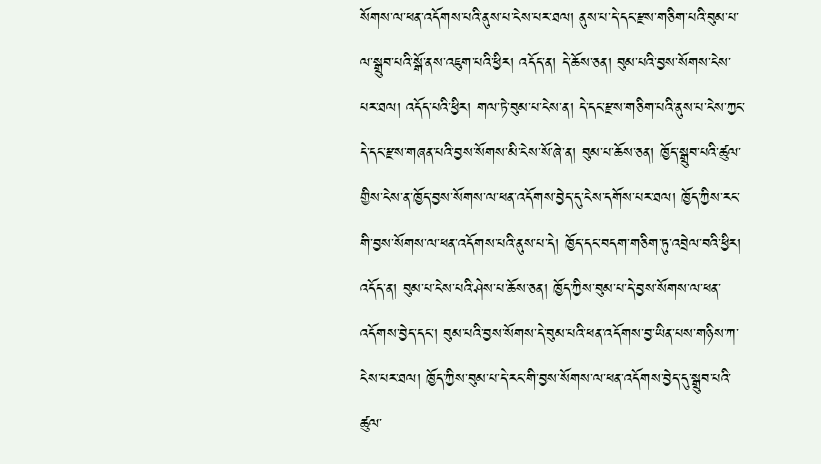སོགས་ལ་ཕན་འདོགས་པའི་ནུས་པ་ངེས་པར་ཐལ། ནུས་པ་དེ་དང་རྫས་གཅིག་པའི་བུམ་པ་ལ་སྒྲུབ་པའི་སྒོ་ནས་འཇུག་པའི་ཕྱིར། འདོད་ན། དེ་ཆོས་ཅན། བུམ་པའི་བྱས་སོགས་ངེས་པར་ཐལ། འདོད་པའི་ཕྱིར། གལ་ཏེ་བུམ་པ་ངེས་ན། དེ་དང་རྫས་གཅིག་པའི་ནུས་པ་ངེས་ཀྱང་དེ་དང་རྫས་གཞན་པའི་བྱས་སོགས་མི་ངེས་སོ་ཞེ་ན། བུམ་པ་ཆོས་ཅན། ཁྱོད་སྒྲུབ་པའི་ཚུལ་གྱིས་ངེས་ན་ཁྱོད་བྱས་སོགས་ལ་ཕན་འདོགས་བྱེད་དུ་ངེས་དགོས་པར་ཐལ། ཁྱོད་ཀྱིས་རང་གི་བྱས་སོགས་ལ་ཕན་འདོགས་པའི་ནུས་པ་དེ། ཁྱོད་དང་བདག་གཅིག་ཏུ་འབྲེལ་བའི་ཕྱིར། འདོད་ན། བུམ་པ་ངེས་པའི་ཤེས་པ་ཆོས་ཅན། ཁྱོད་ཀྱིས་བུམ་པ་དེ་བྱས་སོགས་ལ་ཕན་འདོགས་བྱེད་དང་། བུམ་པའི་བྱས་སོགས་དེ་བུམ་པའི་ཕན་འདོགས་བྱ་ཡིན་པས་གཉིས་ཀ་ངེས་པར་ཐལ། ཁྱོད་ཀྱིས་བུམ་པ་དེ་རང་གི་བྱས་སོགས་ལ་ཕན་འདོགས་བྱེད་དུ་སྒྲུབ་པའི་ཚུལ་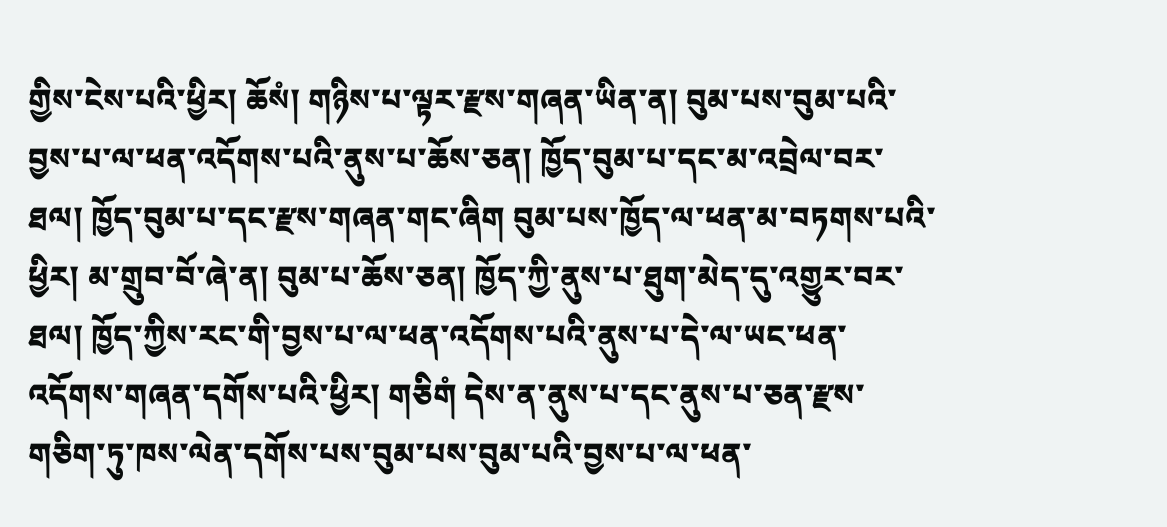གྱིས་ངེས་པའི་ཕྱིར། ཆོསཾ། གཉིས་པ་ལྟར་རྫས་གཞན་ཡིན་ན། བུམ་པས་བུམ་པའི་བྱས་པ་ལ་ཕན་འདོགས་པའི་ནུས་པ་ཆོས་ཅན། ཁྱོད་བུམ་པ་དང་མ་འབྲེལ་བར་ཐལ། ཁྱོད་བུམ་པ་དང་རྫས་གཞན་གང་ཞིག བུམ་པས་ཁྱོད་ལ་ཕན་མ་བཏགས་པའི་ཕྱིར། མ་གྲུབ་བོ་ཞེ་ན། བུམ་པ་ཆོས་ཅན། ཁྱོད་ཀྱི་ནུས་པ་ཐུག་མེད་དུ་འགྱུར་བར་ཐལ། ཁྱོད་ཀྱིས་རང་གི་བྱས་པ་ལ་ཕན་འདོགས་པའི་ནུས་པ་དེ་ལ་ཡང་ཕན་འདོགས་གཞན་དགོས་པའི་ཕྱིར། གཅིགཾ དེས་ན་ནུས་པ་དང་ནུས་པ་ཅན་རྫས་གཅིག་ཏུ་ཁས་ལེན་དགོས་པས་བུམ་པས་བུམ་པའི་བྱས་པ་ལ་ཕན་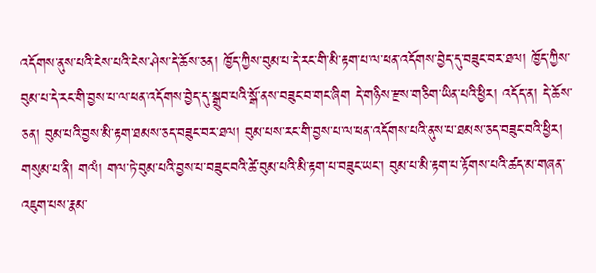འདོགས་ནུས་པའི་ངེས་པའི་ངེས་ཤེས་དེ་ཆོས་ཅན། ཁྱོད་ཀྱིས་བུམ་པ་དེ་རང་གི་མི་རྟག་པ་ལ་ཕན་འདོགས་བྱེད་དུ་བཟུང་བར་ཐལ། ཁྱོད་ཀྱིས་བུམ་པ་དེ་རང་གི་བྱས་པ་ལ་ཕན་འདོགས་བྱེད་དུ་སྒྲུབ་པའི་སྒོ་ནས་བཟུང་བ་གང་ཞིག དེ་གཉིས་རྫས་གཅིག་ཡིན་པའི་ཕྱིར། འདོད་ན། དེ་ཆོས་ཅན། བུམ་པའི་བྱས་མི་རྟག་ཐམས་ཅད་བཟུང་བར་ཐལ། བུམ་པས་རང་གི་བྱས་པ་ལ་ཕན་འདོགས་པའི་ནུས་པ་ཐམས་ཅད་བཟུང་བའི་ཕྱིར། གསུམ་པ་ནི། གལཾ། གལ་ཏེ་བུམ་པའི་བྱས་པ་བཟུང་བའི་ཚེ་བུམ་པའི་མི་རྟག་པ་བཟུང་ཡང་། བུམ་པ་མི་རྟག་པ་རྟོགས་པའི་ཚད་མ་གཞན་འཇུག་པས་རྣམ་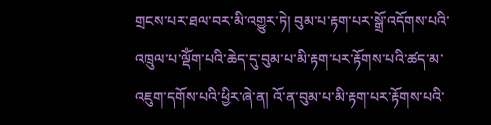གྲངས་པར་ཐལ་བར་མི་འགྱུར་ཏེ། བུམ་པ་རྟག་པར་སྒྲོ་འདོགས་པའི་འཁྲུལ་པ་ལྡོཾག་པའི་ཆེད་དུ་བུམ་པ་མི་རྟག་པར་རྟོགས་པའི་ཚད་མ་འཇུག་དགོས་པའི་ཕྱིར་ཞེ་ན། འོ་ན་བུམ་པ་མི་རྟག་པར་རྟོགས་པའི་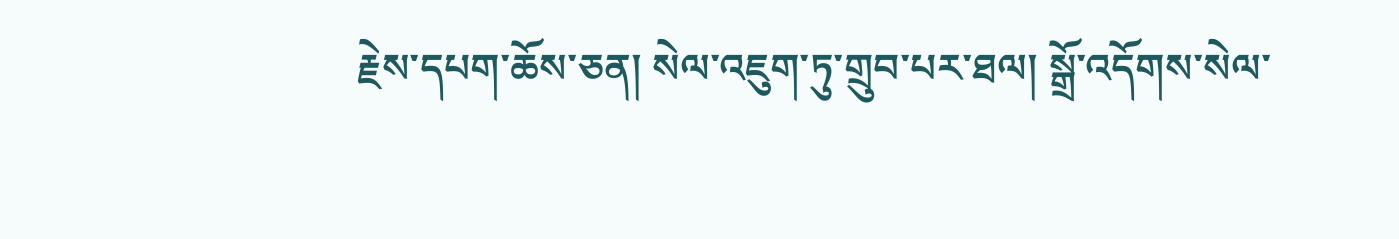རྗེས་དཔག་ཆོས་ཅན། སེལ་འཇུག་ཏུ་གྲུབ་པར་ཐལ། སྒྲོ་འདོགས་སེལ་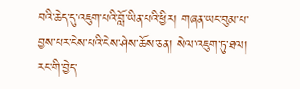བའི་ཆེད་དུ་འཇུག་པའི་བློ་ཡིན་པའི་ཕྱིར། གཞན་ཡང་བུམ་པ་བྱས་པར་ངེས་པའི་ངེས་ཤེས་ཆོས་ཅན། སེལ་འཇུག་ཏུ་ཐལ། རང་གི་བྱེད་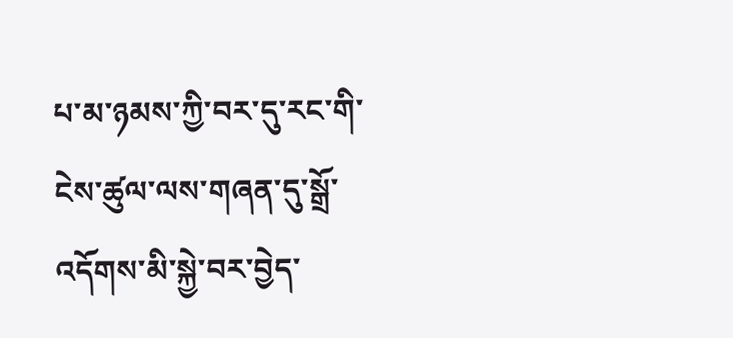པ་མ་ཉམས་ཀྱི་བར་དུ་རང་གི་ངེས་ཚུལ་ལས་གཞན་དུ་སྒྲོ་འདོགས་མི་སྐྱེ་བར་བྱེད་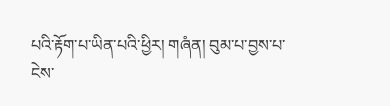པའི་རྟོག་པ་ཡིན་པའི་ཕྱིར། གཞཾན། བུམ་པ་བྱས་པ་ངེས་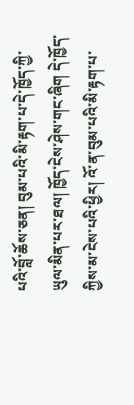པའི་བློ་ཆོས་ཅན། བུམ་པའི་མི་རྟག་པ་དེ་ཁྱོད་ཀྱི་ཡུལ་མིན་པར་ཐལ། ཁྱོད་ངེས་ཤེས་གང་ཞིག དེ་ཁྱོད་ཀྱིས་མ་ངེས་པའི་ཕྱིར། འོ་ན་བུམ་པའི་མི་རྟག་པ་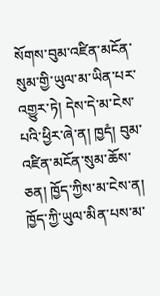སོགས་བུམ་འཛིན་མངོན་སུམ་གྱི་ཡུལ་མ་ཡིན་པར་འགྱུར་ཏེ། དེས་དེ་མ་ངེས་པའི་ཕྱིར་ཞེ་ན། ཁྱདཾ། བུམ་འཛིན་མངོན་སུམ་ཆོས་ཅན། ཁྱོད་ཀྱིས་མ་ངེས་ན། ཁྱོད་ཀྱི་ཡུལ་མིན་པས་མ་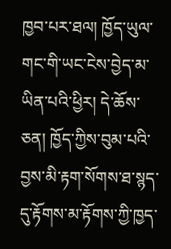ཁྱབ་པར་ཐལ། ཁྱོད་ཡུལ་གང་གི་ཡང་ངེས་བྱེད་མ་ཡིན་པའི་ཕྱིར། དེ་ཆོས་ཅན། ཁྱོད་ཀྱིས་བུམ་པའི་བྱས་མི་རྟག་སོགས་ཐ་སྙད་དུ་རྟོགས་མ་རྟོགས་ཀྱི་ཁྱད་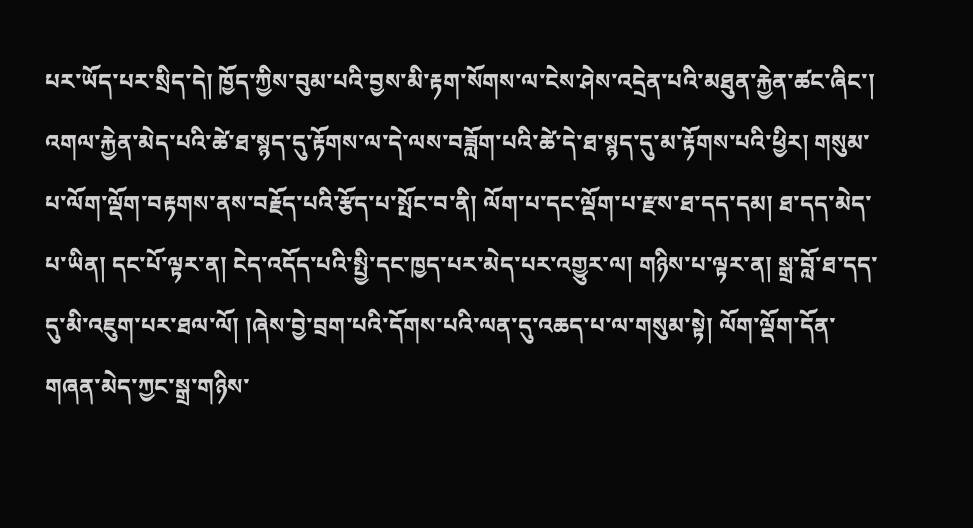པར་ཡོད་པར་སྲིད་དེ། ཁྱོད་ཀྱིས་བུམ་པའི་བྱས་མི་རྟག་སོགས་ལ་ངེས་ཤེས་འདྲེན་པའི་མཐུན་རྐྱེན་ཚང་ཞིང་། འགལ་རྐྱེན་མེད་པའི་ཚེ་ཐ་སྙད་དུ་རྟོགས་ལ་དེ་ལས་བཟློག་པའི་ཚེ་དེ་ཐ་སྙད་དུ་མ་རྟོགས་པའི་ཕྱིར། གསུམ་པ་ལོག་ལྡོག་བརྟགས་ནས་བརྗོད་པའི་རྩོད་པ་སྤོང་བ་ནི། ལོག་པ་དང་ལྡོག་པ་རྫས་ཐ་དད་དམ། ཐ་དད་མེད་པ་ཡིན། དང་པོ་ལྟར་ན། ངེད་འདོད་པའི་སྤྱི་དང་ཁྱད་པར་མེད་པར་འགྱུར་ལ། གཉིས་པ་ལྟར་ན། སྒྲ་བློ་ཐ་དད་དུ་མི་འཇུག་པར་ཐལ་ལོ། །ཞེས་བྱེ་བྲག་པའི་དོགས་པའི་ལན་དུ་འཆད་པ་ལ་གསུམ་སྟེ། ལོག་ལྡོག་དོན་གཞན་མེད་ཀྱང་སྒྲ་གཉིས་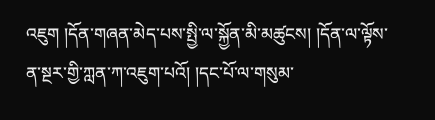འཇུག །དོན་གཞན་མེད་པས་སྤྱི་ལ་སྐྱོན་མི་མཚུངས། །དོན་ལ་ལྟོས་ན་སྔར་གྱི་ཀླན་ཀ་འཇུག་པའོ། །དང་པོ་ལ་གསུམ་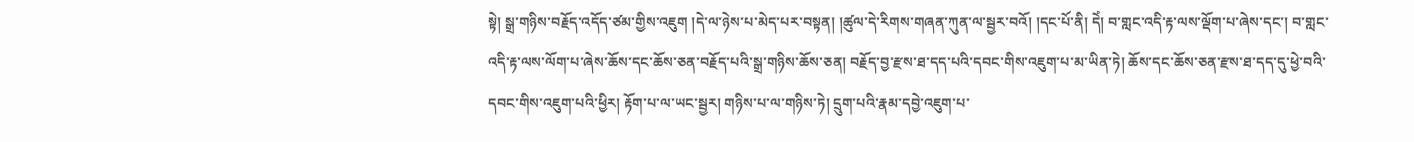སྟེ། སྒྲ་གཉིས་བརྗོད་འདོད་ཙམ་གྱིས་འཇུག །དེ་ལ་ཉེས་པ་མེད་པར་བསྟན། །ཚུལ་དེ་རིགས་གཞན་ཀུན་ལ་སྦྱར་བའོ། །དང་པོ་ནི། དེཾ། བ་གླང་འདི་རྟ་ལས་ལྡོག་པ་ཞེས་དང་། བ་གླང་འདི་རྟ་ལས་ལོག་པ་ཞེས་ཆོས་དང་ཆོས་ཅན་བརྗོད་པའི་སྒྲ་གཉིས་ཆོས་ཅན། བརྗོད་བྱ་རྫས་ཐ་དད་པའི་དབང་གིས་འཇུག་པ་མ་ཡིན་ཏེ། ཆོས་དང་ཆོས་ཅན་རྫས་ཐ་དད་དུ་ཕྱེ་བའི་དབང་གིས་འཇུག་པའི་ཕྱིར། རྟོག་པ་ལ་ཡང་སྦྱར། གཉིས་པ་ལ་གཉིས་ཏེ། དྲུག་པའི་རྣམ་དབྱེ་འཇུག་པ་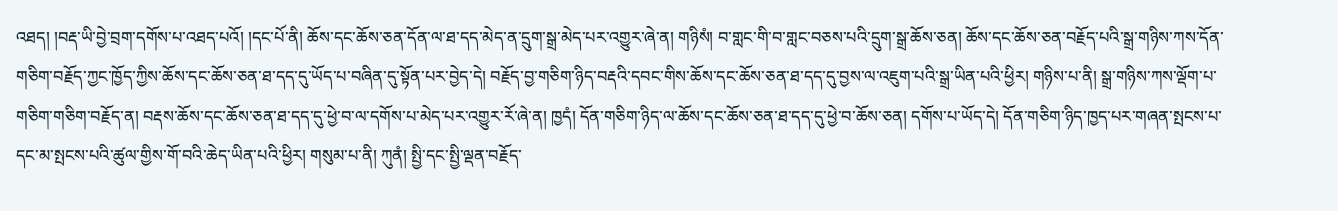འཐད། །བརྡ་ཡི་བྱེ་བྲག་དགོས་པ་འཐད་པའོ། །དང་པོ་ནི། ཆོས་དང་ཆོས་ཅན་དོན་ལ་ཐ་དད་མེད་ན་དྲུག་སྒྲ་མེད་པར་འགྱུར་ཞེ་ན། གཉིསཾ། བ་གླང་གི་བ་གླང་བཅས་པའི་དྲུག་སྒྲ་ཆོས་ཅན། ཆོས་དང་ཆོས་ཅན་བརྗོད་པའི་སྒྲ་གཉིས་ཀས་དོན་གཅིག་བརྗོད་ཀྱང་ཁྱོད་ཀྱིས་ཆོས་དང་ཆོས་ཅན་ཐ་དད་དུ་ཡོད་པ་བཞིན་དུ་སྟོན་པར་བྱེད་དེ། བརྗོད་བྱ་གཅིག་ཉིད་བརྡའི་དབང་གིས་ཆོས་དང་ཆོས་ཅན་ཐ་དད་དུ་བྱས་ལ་འཇུག་པའི་སྒྲ་ཡིན་པའི་ཕྱིར། གཉིས་པ་ནི། སྒྲ་གཉིས་ཀས་ལྡོག་པ་གཅིག་གཅིག་བརྗོད་ན། བརྡས་ཆོས་དང་ཆོས་ཅན་ཐ་དད་དུ་ཕྱེ་བ་ལ་དགོས་པ་མེད་པར་འགྱུར་རོ་ཞེ་ན། ཁྱདཾ། དོན་གཅིག་ཉིད་ལ་ཆོས་དང་ཆོས་ཅན་ཐ་དད་དུ་ཕྱེ་བ་ཆོས་ཅན། དགོས་པ་ཡོད་དེ། དོན་གཅིག་ཉིད་ཁྱད་པར་གཞན་སྤངས་པ་དང་མ་སྤངས་པའི་ཚུལ་གྱིས་གོ་བའི་ཆེད་ཡིན་པའི་ཕྱིར། གསུམ་པ་ནི། ཀུནཾ། སྤྱི་དང་སྤྱི་ལྡན་བརྗོད་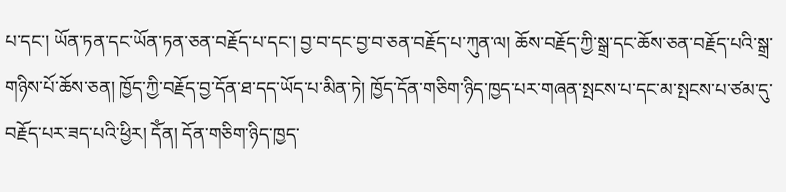པ་དང་། ཡོན་ཏན་དང་ཡོན་ཏན་ཅན་བརྗོད་པ་དང་། བྱ་བ་དང་བྱ་བ་ཅན་བརྗོད་པ་ཀུན་ལ། ཆོས་བརྗོད་ཀྱི་སྒྲ་དང་ཆོས་ཅན་བརྗོད་པའི་སྒྲ་གཉིས་པོ་ཆོས་ཅན། ཁྱོད་ཀྱི་བརྗོད་བྱ་དོན་ཐ་དད་ཡོད་པ་མིན་ཏེ། ཁྱོད་དོན་གཅིག་ཉིད་ཁྱད་པར་གཞན་སྤངས་པ་དང་མ་སྤངས་པ་ཙམ་དུ་བརྗོད་པར་ཟད་པའི་ཕྱིར། དོཾན། དོན་གཅིག་ཉིད་ཁྱད་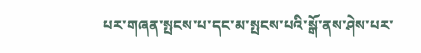པར་གཞན་སྤངས་པ་དང་མ་སྤངས་པའི་སྒོ་ནས་ཤེས་པར་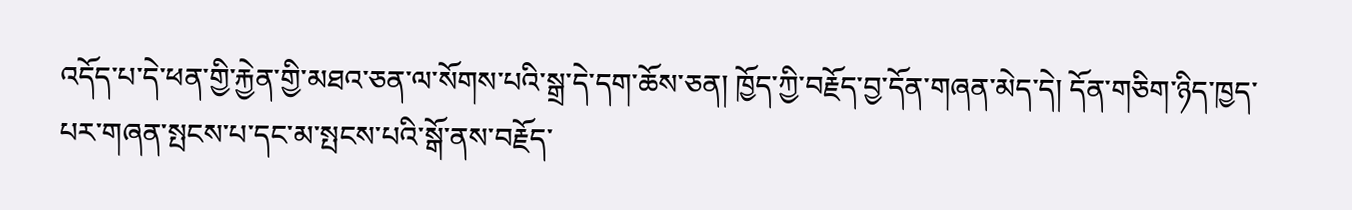འདོད་པ་དེ་ཕན་གྱི་རྐྱེན་གྱི་མཐའ་ཅན་ལ་སོགས་པའི་སྒྲ་དེ་དག་ཆོས་ཅན། ཁྱོད་ཀྱི་བརྗོད་བྱ་དོན་གཞན་མེད་དེ། དོན་གཅིག་ཉིད་ཁྱད་པར་གཞན་སྤངས་པ་དང་མ་སྤངས་པའི་སྒོ་ནས་བརྗོད་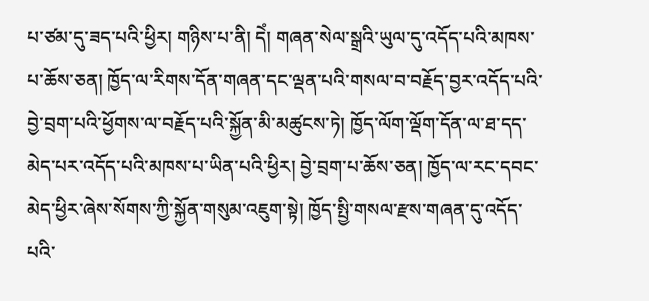པ་ཙམ་དུ་ཟད་པའི་ཕྱིར། གཉིས་པ་ནི། དེཾ། གཞན་སེལ་སྒྲའི་ཡུལ་དུ་འདོད་པའི་མཁས་པ་ཆོས་ཅན། ཁྱོད་ལ་རིགས་དོན་གཞན་དང་ལྡན་པའི་གསལ་བ་བརྗོད་བྱར་འདོད་པའི་བྱེ་བྲག་པའི་ཕྱོགས་ལ་བརྗོད་པའི་སྐྱོན་མི་མཚུངས་ཏེ། ཁྱོད་ལོག་ལྡོག་དོན་ལ་ཐ་དད་མེད་པར་འདོད་པའི་མཁས་པ་ཡིན་པའི་ཕྱིར། བྱེ་བྲག་པ་ཆོས་ཅན། ཁྱོད་ལ་རང་དབང་མེད་ཕྱིར་ཞེས་སོགས་ཀྱི་སྐྱོན་གསུམ་འཇུག་སྟེ། ཁྱོད་སྤྱི་གསལ་རྫས་གཞན་དུ་འདོད་པའི་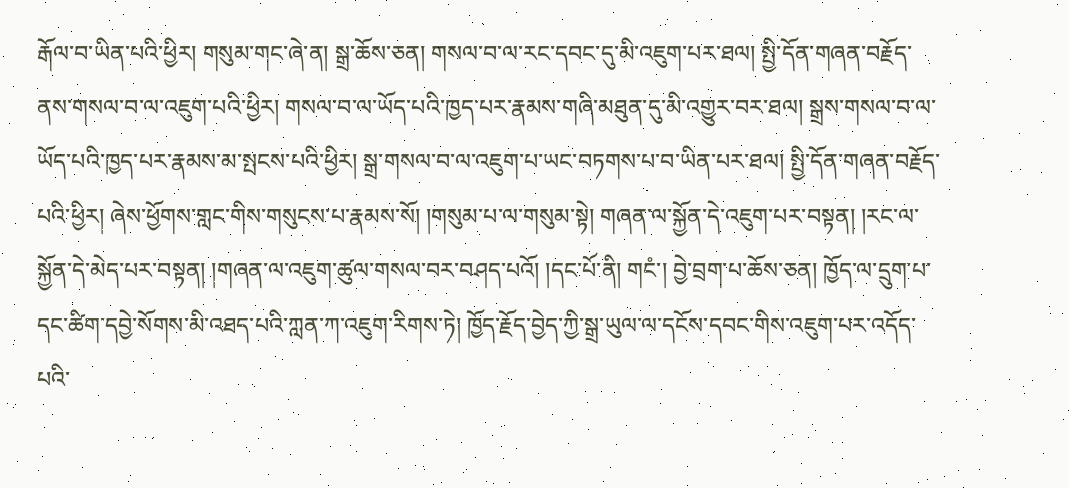རྒོལ་བ་ཡིན་པའི་ཕྱིར། གསུམ་གང་ཞེ་ན། སྒྲ་ཆོས་ཅན། གསལ་བ་ལ་རང་དབང་དུ་མི་འཇུག་པར་ཐལ། སྤྱི་དོན་གཞན་བརྗོད་ནས་གསལ་བ་ལ་འཇུག་པའི་ཕྱིར། གསལ་བ་ལ་ཡོད་པའི་ཁྱད་པར་རྣམས་གཞི་མཐུན་དུ་མི་འགྱུར་བར་ཐལ། སྒྲས་གསལ་བ་ལ་ཡོད་པའི་ཁྱད་པར་རྣམས་མ་སྤངས་པའི་ཕྱིར། སྒྲ་གསལ་བ་ལ་འཇུག་པ་ཡང་བཏགས་པ་བ་ཡིན་པར་ཐལ། སྤྱི་དོན་གཞན་བརྗོད་པའི་ཕྱིར། ཞེས་ཕྱོགས་གླང་གིས་གསུངས་པ་རྣམས་སོ། །གསུམ་པ་ལ་གསུམ་སྟེ། གཞན་ལ་སྐྱོན་དེ་འཇུག་པར་བསྟན། །རང་ལ་སྐྱོན་དེ་མེད་པར་བསྟན། །གཞན་ལ་འཇུག་ཚུལ་གསལ་བར་བཤད་པའོ། །དང་པོ་ནི། གངཾ་། བྱེ་བྲག་པ་ཆོས་ཅན། ཁྱོད་ལ་དྲུག་པ་དང་ཚིག་དབྱེ་སོགས་མི་འཐད་པའི་ཀླན་ཀ་འཇུག་རིགས་ཏེ། ཁྱོད་རྗོད་བྱེད་ཀྱི་སྒྲ་ཡུལ་ལ་དངོས་དབང་གིས་འཇུག་པར་འདོད་པའི་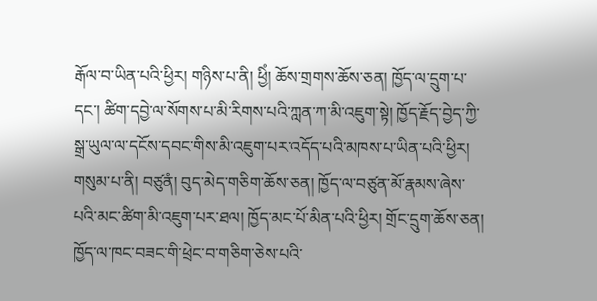རྒོལ་བ་ཡིན་པའི་ཕྱིར། གཉིས་པ་ནི། ཕྱིཾ། ཆོས་གྲགས་ཆོས་ཅན། ཁྱོད་ལ་དྲུག་པ་དང་། ཚིག་དབྱེ་ལ་སོགས་པ་མི་རིགས་པའི་ཀླན་ཀ་མི་འཇུག་སྟེ། ཁྱོད་རྗོད་བྱེད་ཀྱི་སྒྲ་ཡུལ་ལ་དངོས་དབང་གིས་མི་འཇུག་པར་འདོད་པའི་མཁས་པ་ཡིན་པའི་ཕྱིར། གསུམ་པ་ནི། བཙུནཾ། བུད་མེད་གཅིག་ཆོས་ཅན། ཁྱོད་ལ་བཙུན་མོ་རྣམས་ཞེས་པའི་མང་ཚིག་མི་འཇུག་པར་ཐལ། ཁྱོད་མང་པོ་མིན་པའི་ཕྱིར། གྲོང་དྲུག་ཆོས་ཅན། ཁྱོད་ལ་ཁང་བཟང་གི་ཕྲེང་བ་གཅིག་ཅེས་པའི་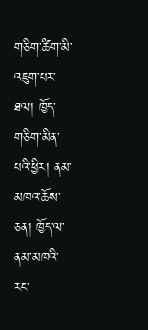གཅིག་ཚིག་མི་འཇུག་པར་ཐལ། ཁྱོད་གཅིག་མིན་པའི་ཕྱིར། ནམ་མཁའ་ཆོས་ཅན། ཁྱོད་ལ་ནམ་མཁའི་རང་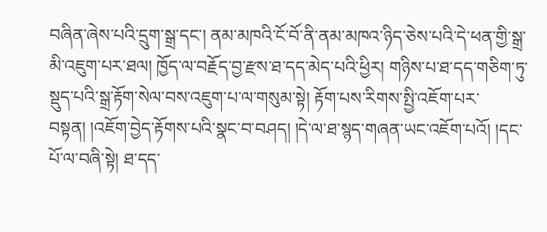བཞིན་ཞེས་པའི་དྲུག་སྒྲ་དང་། ནམ་མཁའི་ངོ་བོ་ནི་ནམ་མཁའ་ཉིད་ཅེས་པའི་དེ་ཕན་གྱི་སྒྲ་མི་འཇུག་པར་ཐལ། ཁྱོད་ལ་བརྗོད་བྱ་རྫས་ཐ་དད་མེད་པའི་ཕྱིར། གཉིས་པ་ཐ་དད་གཅིག་ཏུ་སྡུད་པའི་སྒྲ་རྟོག་སེལ་བས་འཇུག་པ་ལ་གསུམ་སྟེ། རྟོག་པས་རིགས་སྤྱི་འཇོག་པར་བསྟན། །འཇོག་བྱེད་རྟོགས་པའི་སྣང་བ་བཤད། །དེ་ལ་ཐ་སྙད་གཞན་ཡང་འཇོག་པའོ། །དང་པོ་ལ་བཞི་སྟེ། ཐ་དད་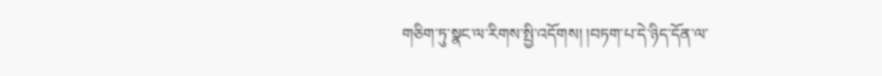གཅིག་ཏུ་སྣང་ལ་རིགས་སྤྱི་འདོགས། །བཏག་པ་དེ་ཉིད་དོན་ལ་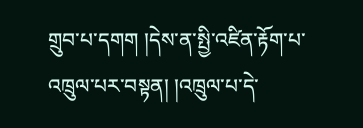གྲུབ་པ་དགག །དེས་ན་སྤྱི་འཛིན་རྟོག་པ་འཁྲུལ་པར་བསྟན། །འཁྲུལ་པ་དེ་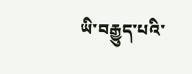ཡི་བརྒྱུད་པའི་